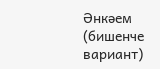Әнкәем (бишенче вариант)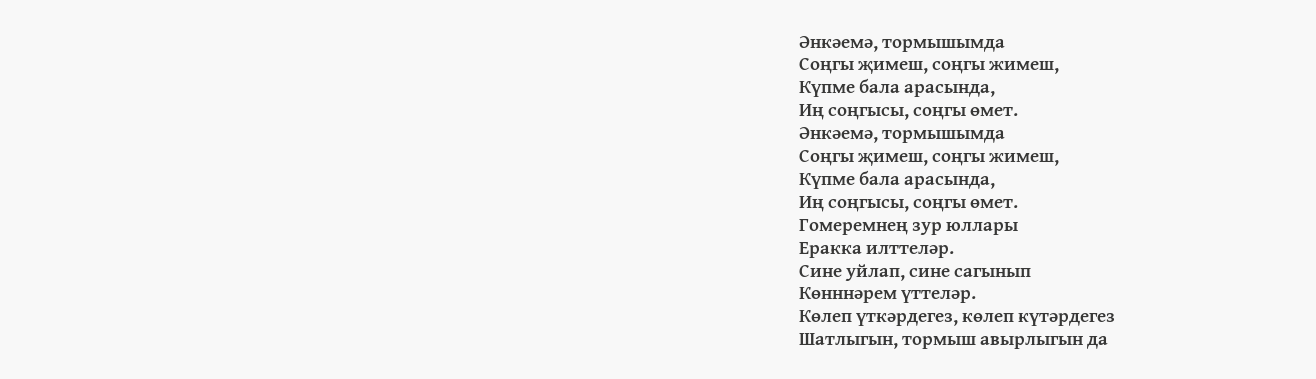Әнкәемә, тормышымда
Соңгы җимеш, соңгы жимеш,
Күпме бала арасында,
Иң соңгысы, соңгы өмет.
Әнкәемә, тормышымда
Соңгы җимеш, соңгы жимеш,
Күпме бала арасында,
Иң соңгысы, соңгы өмет.
Гомеремнең зур юллары
Еракка илттеләр.
Сине уйлап, сине сагынып
Көнннәрем үттеләр.
Көлеп үткәрдегез, көлеп күтәрдегез
Шатлыгын, тормыш авырлыгын да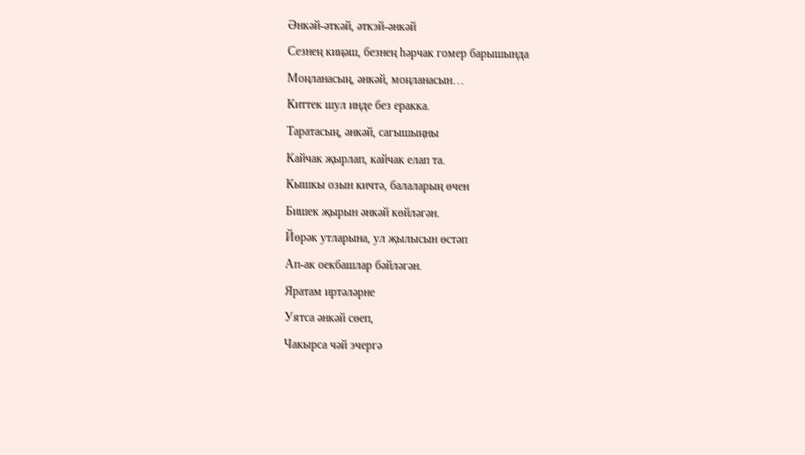Әнкәй-әткәй, әткэй-әнкәй
Сезнең киңәш, безнең һәрчак гомер барышында
Моңланасың, әнкәй, моңланасын…
Киттек шул инде без еракка.
Таратасың, әнкәй, сагышыңны
Кайчак җырлап, кайчак елап та.
Кышкы озын кичтә, балаларың өчен
Бишек җырын әнкәй көйләгән.
Йөрәк утларына, ул җылысын өстәп
Ап-ак оекбашлар бәйләгән.
Яратам иртәләрне
Уятса әнкәй сөеп,
Чакырса чәй эчергә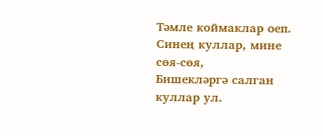Тәмле коймаклар оеп.
Синең куллар, мине сөя-сөя,
Бишекләргә салган куллар ул.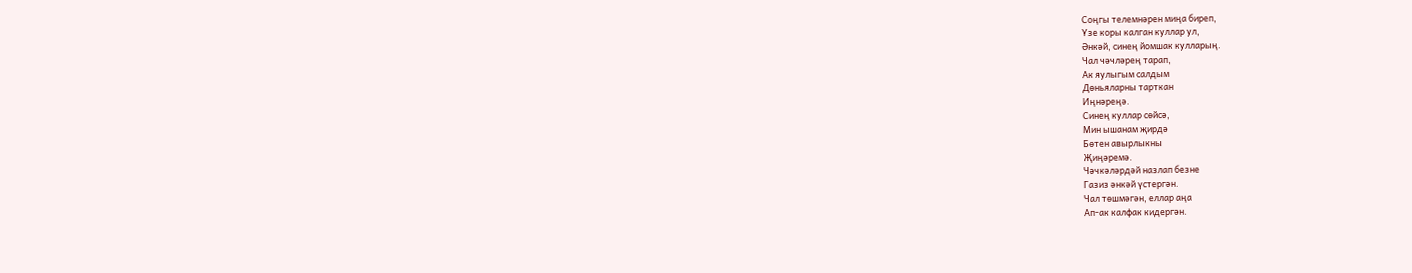Соңгы телемнәрен миңа биреп,
Үзе коры калган куллар ул,
Әнкәй, синең йомшак кулларың.
Чал чәчләрең тарап,
Ак яулыгым салдым
Дөньяларны тарткан
Иңнәреңә.
Синең куллар сөйсә,
Мин ышанам җирдә
Бөтен авырлыкны
Җиңәремә.
Чәчкәләрдәй назлап безне
Газиз әнкәй үстергән.
Чал төшмәгән, еллар аңа
Ап-ак калфак кидергән.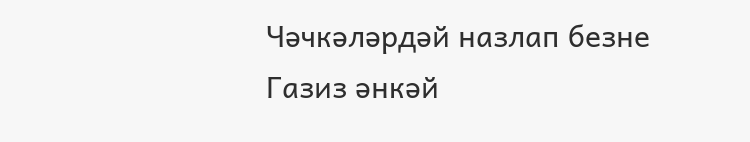Чәчкәләрдәй назлап безне
Газиз әнкәй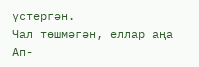үстергән.
Чал төшмәгән, еллар аңа
Ап-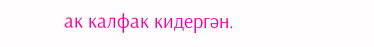ак калфак кидергән.